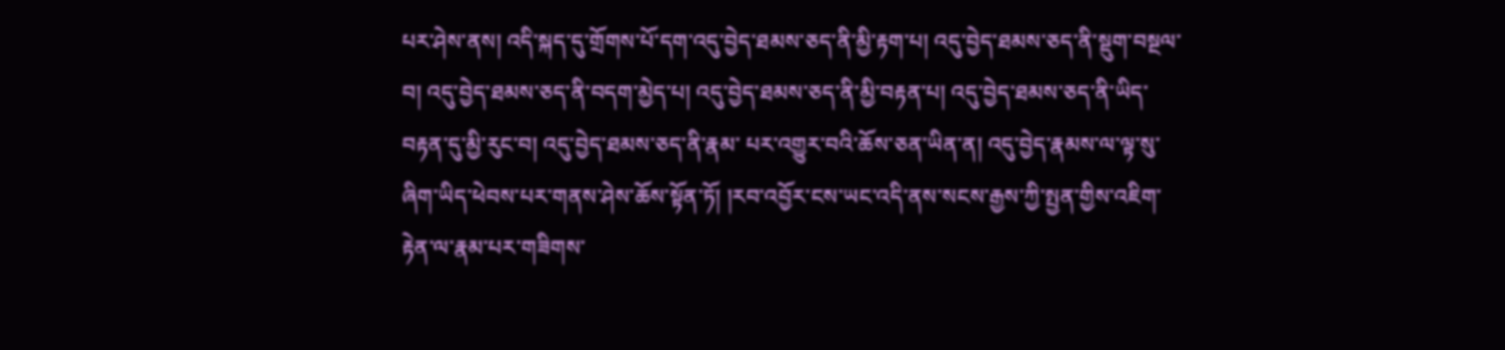པར་ཤེས་ནས། འདི་སྐད་དུ་གྲོགས་པོ་དག་འདུ་བྱེད་ཐམས་ཅད་ནི་མྱི་རྟག་པ། འདུ་བྱེད་ཐམས་ཅད་ནི་སྡུག་བསྔལ་བ། འདུ་བྱེད་ཐམས་ཅད་ནི་བདག་མྱེད་པ། འདུ་བྱེད་ཐམས་ཅད་ནི་མྱི་བརྟན་པ། འདུ་བྱེད་ཐམས་ཅད་ནི་ཡིད་བརྟན་དུ་མྱི་རུང་བ། འདུ་བྱེད་ཐམས་ཅད་ནི་རྣམ་ པར་འགྱུར་བའི་ཆོས་ཅན་ཡིན་ན། འདུ་བྱེད་རྣམས་ལ་ལྟ་སུ་ཞིག་ཡིད་ཕེབས་པར་གནས་ཤེས་ཆོས་སྟོན་ཏོ། །རབ་འབྱོར་ངས་ཡང་འདི་ནས་སངས་རྒྱས་ཀྱི་སྤྱན་གྱིས་འཇིག་རྟེན་ལ་རྣམ་པར་གཟིགས་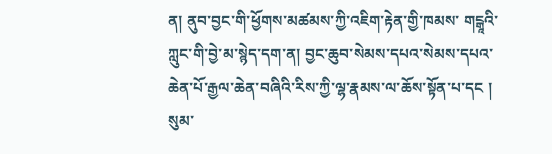ན། ནུབ་བྱང་གི་ཕྱོགས་མཚམས་ཀྱི་འཇིག་རྟེན་གྱི་ཁམས་ གངྒཱའི་ཀླུང་གི་བྱེ་མ་སྙེད་དག་ན། བྱང་ཆུབ་སེམས་དཔའ་སེམས་དཔའ་ཆེན་པོ་རྒྱལ་ཆེན་བཞིའི་རིས་ཀྱི་ལྷ་རྣམས་ལ་ཆོས་སྟོན་པ་དང ། སུམ་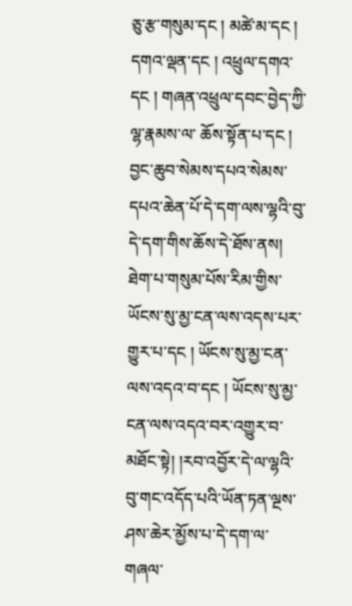ཅུ་རྩ་གསུམ་དང ། མཚེ་མ་དང ། དགའ་ལྡན་དང ། འཕྲུལ་དགའ་དང ། གཞན་འཕྲུལ་དབང་བྱེད་ཀྱི་ལྷ་རྣམས་ལ་ ཆོས་སྟོན་པ་དང ། བྱང་ཆུབ་སེམས་དཔའ་སེམས་དཔའ་ཆེན་པོ་དེ་དག་ལས་ལྷའི་བུ་དེ་དག་གིས་ཆོས་དེ་ཐོས་ནས། ཐེག་པ་གསུམ་པོས་རིམ་གྱིས་ཡོངས་སུ་མྱ་ངན་ལས་འདས་པར་གྱུར་པ་དང ། ཡོངས་སུ་མྱ་ངན་ལས་འདའ་བ་དང ། ཡོངས་སུ་མྱ་ ངན་ལས་འདའ་བར་འགྱུར་བ་མཐོང་སྟེ། །རབ་འབྱོར་དེ་ལ་ལྷའི་བུ་གང་འདོད་པའི་ཡོན་ཏན་ལྔས་ཤས་ཆེར་མྱོས་པ་དེ་དག་ལ་གཞལ་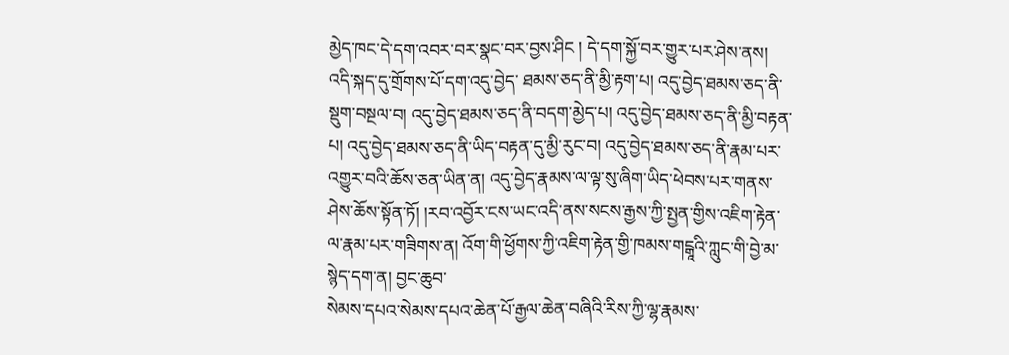མྱེད་ཁང་དེ་དག་འབར་བར་སྣང་བར་བྱས་ཤིང ། དེ་དག་སྐྱོ་བར་གྱུར་པར་ཤེས་ནས། འདི་སྐད་དུ་གྲོགས་པོ་དག་འདུ་བྱེད་ ཐམས་ཅད་ནི་མྱི་རྟག་པ། འདུ་བྱེད་ཐམས་ཅད་ནི་སྡུག་བསྔལ་བ། འདུ་བྱེད་ཐམས་ཅད་ནི་བདག་མྱེད་པ། འདུ་བྱེད་ཐམས་ཅད་ནི་མྱི་བརྟན་པ། འདུ་བྱེད་ཐམས་ཅད་ནི་ཡིད་བརྟན་དུ་མྱི་རུང་བ། འདུ་བྱེད་ཐམས་ཅད་ནི་རྣམ་པར་འགྱུར་བའི་ཆོས་ཅན་ཡིན་ན། འདུ་བྱེད་རྣམས་ལ་ལྟ་སུ་ཞིག་ཡིད་ཕེབས་པར་གནས་ཤེས་ཆོས་སྟོན་ཏོ། །རབ་འབྱོར་ངས་ཡང་འདི་ནས་སངས་རྒྱས་ཀྱི་སྤྱན་གྱིས་འཇིག་རྟེན་ལ་རྣམ་པར་གཟིགས་ན། འོག་གི་ཕྱོགས་ཀྱི་འཇིག་རྟེན་གྱི་ཁམས་གངྒཱའི་ཀླུང་གི་བྱེ་མ་སྙེད་དག་ན། བྱང་ཆུབ་
སེམས་དཔའ་སེམས་དཔའ་ཆེན་པོ་རྒྱལ་ཆེན་བཞིའི་རིས་ཀྱི་ལྷ་རྣམས་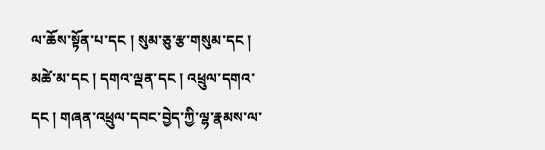ལ་ཆོས་སྟོན་པ་དང ། སུམ་ཅུ་རྩ་གསུམ་དང ། མཚེ་མ་དང ། དགའ་ལྡན་དང ། འཕྲུལ་དགའ་དང ། གཞན་འཕྲུལ་དབང་བྱེད་ཀྱི་ལྷ་རྣམས་ལ་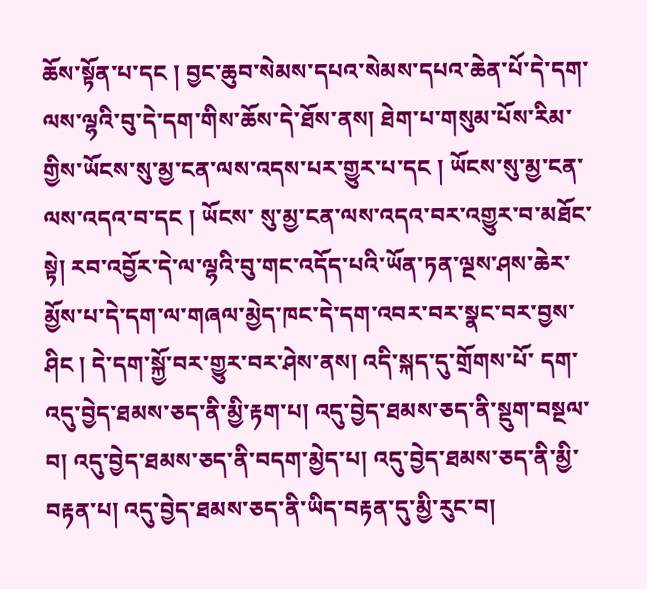ཆོས་སྟོན་པ་དང ། བྱང་ཆུབ་སེམས་དཔའ་སེམས་དཔའ་ཆེན་པོ་དེ་དག་ལས་ལྷའི་བུ་དེ་དག་གིས་ཆོས་དེ་ཐོས་ནས། ཐེག་པ་གསུམ་པོས་རིམ་གྱིས་ཡོངས་སུ་མྱ་ངན་ལས་འདས་པར་གྱུར་པ་དང ། ཡོངས་སུ་མྱ་ངན་ལས་འདའ་བ་དང ། ཡོངས་ སུ་མྱ་ངན་ལས་འདའ་བར་འགྱུར་བ་མཐོང་སྟེ། རབ་འབྱོར་དེ་ལ་ལྷའི་བུ་གང་འདོད་པའི་ཡོན་ཏན་ལྔས་ཤས་ཆེར་མྱོས་པ་དེ་དག་ལ་གཞལ་མྱེད་ཁང་དེ་དག་འབར་བར་སྣང་བར་བྱས་ཤིང ། དེ་དག་སྐྱོ་བར་གྱུར་བར་ཤེས་ནས། འདི་སྐད་དུ་གྲོགས་པོ་ དག་འདུ་བྱེད་ཐམས་ཅད་ནི་མྱི་རྟག་པ། འདུ་བྱེད་ཐམས་ཅད་ནི་སྡུག་བསྔལ་བ། འདུ་བྱེད་ཐམས་ཅད་ནི་བདག་མྱེད་པ། འདུ་བྱེད་ཐམས་ཅད་ནི་མྱི་བརྟན་པ། འདུ་བྱེད་ཐམས་ཅད་ནི་ཡིད་བརྟན་དུ་མྱི་རུང་བ།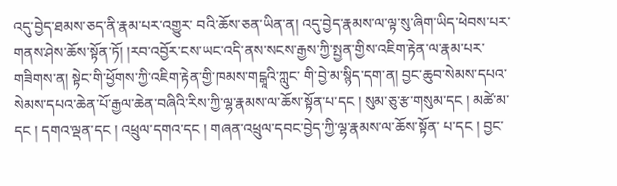འདུ་བྱེད་ཐམས་ཅད་ནི་རྣམ་པར་འགྱུར་ བའི་ཆོས་ཅན་ཡིན་ན། འདུ་བྱེད་རྣམས་ལ་ལྟ་སུ་ཞིག་ཡིད་ཕེབས་པར་གནས་ཤེས་ཆོས་སྟོན་ཏོ། །རབ་འབྱོར་ངས་ཡང་འདི་ནས་སངས་རྒྱས་ཀྱི་སྤྱན་གྱིས་འཇིག་རྟེན་ལ་རྣམ་པར་གཟིགས་ན། སྟེང་གི་ཕྱོགས་ཀྱི་འཇིག་རྟེན་གྱི་ཁམས་གངྒཱའི་ཀླུང་ གི་བྱེ་མ་སྙིད་དག་ན། བྱང་ཆུབ་སེམས་དཔའ་སེམས་དཔའ་ཆེན་པོ་རྒྱལ་ཆེན་བཞིའི་རིས་ཀྱི་ལྷ་རྣམས་ལ་ཆོས་སྟོན་པ་དང ། སུམ་ཅུ་རྩ་གསུམ་དང ། མཚེ་མ་དང ། དགའ་ལྡན་དང ། འཕྲུལ་དགའ་དང ། གཞན་འཕྲུལ་དབང་བྱེད་ཀྱི་ལྷ་རྣམས་ལ་ཆོས་སྟོན་ པ་དང ། བྱང་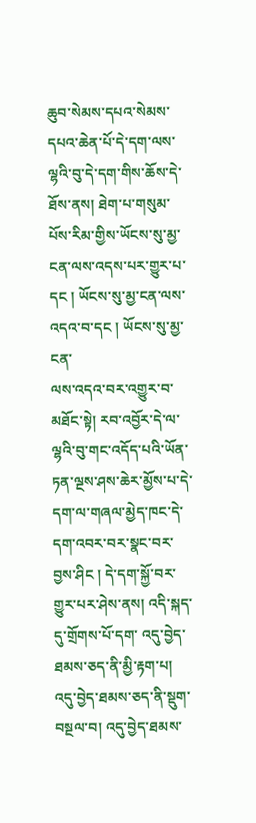ཆུབ་སེམས་དཔའ་སེམས་དཔའ་ཆེན་པོ་དེ་དག་ལས་ལྷའི་བུ་དེ་དག་གིས་ཆོས་དེ་ཐོས་ནས། ཐེག་པ་གསུམ་པོས་རིམ་གྱིས་ཡོངས་སུ་མྱ་ངན་ལས་འདས་པར་གྱུར་པ་དང ། ཡོངས་སུ་མྱ་ངན་ལས་འདའ་བ་དང ། ཡོངས་སུ་མྱ་ངན་
ལས་འདའ་བར་འགྱུར་བ་མཐོང་སྟེ། རབ་འབྱོར་དེ་ལ་ལྷའི་བུ་གང་འདོད་པའི་ཡོན་ཏན་ལྔས་ཤས་ཆེར་མྱོས་པ་དེ་དག་ལ་གཞལ་མྱེད་ཁང་དེ་དག་འབར་བར་སྣང་བར་བྱས་ཤིང ། དེ་དག་སྐྱོ་བར་གྱུར་པར་ཤེས་ནས། འདི་སྐད་དུ་གྲོགས་པོ་དག་ འདུ་བྱེད་ཐམས་ཅད་ནི་མྱི་རྟག་པ། འདུ་བྱེད་ཐམས་ཅད་ནི་སྡུག་བསྔལ་བ། འདུ་བྱེད་ཐམས་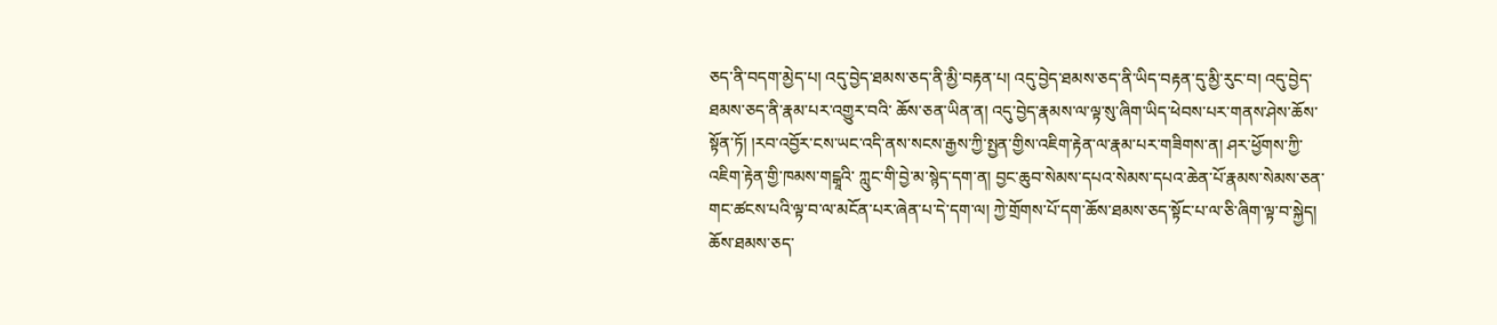ཅད་ནི་བདག་མྱེད་པ། འདུ་བྱེད་ཐམས་ཅད་ནི་མྱི་བརྟན་པ། འདུ་བྱེད་ཐམས་ཅད་ནི་ཡིད་བརྟན་དུ་མྱི་རུང་བ། འདུ་བྱེད་ཐམས་ཅད་ནི་རྣམ་པར་འགྱུར་བའི་ ཆོས་ཅན་ཡིན་ན། འདུ་བྱེད་རྣམས་ལ་ལྟ་སུ་ཞིག་ཡིད་ཕེབས་པར་གནས་ཤེས་ཆོས་སྟོན་ཏོ། །རབ་འབྱོར་ངས་ཡང་འདི་ནས་སངས་རྒྱས་ཀྱི་སྤྱན་གྱིས་འཇིག་རྟེན་ལ་རྣམ་པར་གཟིགས་ན། ཤར་ཕྱོགས་ཀྱི་འཇིག་རྟེན་གྱི་ཁམས་གངྒཱའི་ ཀླུང་གི་བྱེ་མ་སྙེད་དག་ན། བྱང་ཆུབ་སེམས་དཔའ་སེམས་དཔའ་ཆེན་པོ་རྣམས་སེམས་ཅན་གང་ཚངས་པའི་ལྟ་བ་ལ་མངོན་པར་ཞེན་པ་དེ་དག་ལ། ཀྱེ་གྲོགས་པོ་དག་ཆོས་ཐམས་ཅད་སྟོང་པ་ལ་ཅི་ཞིག་ལྟ་བ་སྐྱེད། ཆོས་ཐམས་ཅད་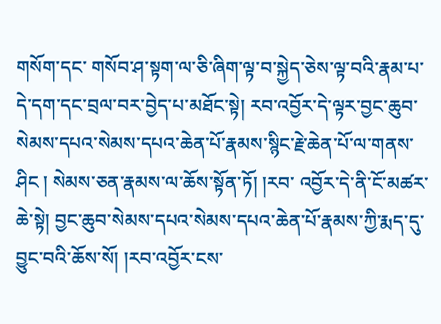གསོག་དང་ གསོབ་ཤ་སྟག་ལ་ཅི་ཞིག་ལྟ་བ་སྐྱེད་ཅེས་ལྟ་བའི་རྣམ་པ་དེ་དག་དང་བྲལ་བར་བྱེད་པ་མཐོང་སྟེ། རབ་འབྱོར་དེ་ལྟར་བྱང་ཆུབ་སེམས་དཔའ་སེམས་དཔའ་ཆེན་པོ་རྣམས་སྙིང་རྗེ་ཆེན་པོ་ལ་གནས་ཤིང ། སེམས་ཅན་རྣམས་ལ་ཆོས་སྟོན་ཏོ། །རབ་ འབྱོར་དེ་ནི་ངོ་མཚར་ཆེ་སྟེ། བྱང་ཆུབ་སེམས་དཔའ་སེམས་དཔའ་ཆེན་པོ་རྣམས་ཀྱི་རྨད་དུ་བྱུང་བའི་ཆོས་སོ། །རབ་འབྱོར་ངས་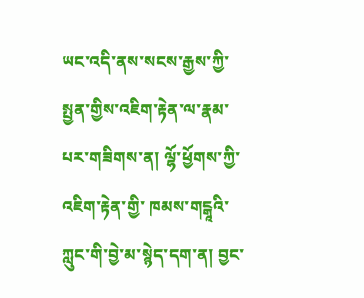ཡང་འདི་ནས་སངས་རྒྱས་ཀྱི་སྤྱན་གྱིས་འཇིག་རྟེན་ལ་རྣམ་པར་གཟིགས་ན། ལྷོ་ཕྱོགས་ཀྱི་འཇིག་རྟེན་གྱི་ ཁམས་གངྒཱའི་ཀླུང་གི་བྱེ་མ་སྙེད་དག་ན། བྱང་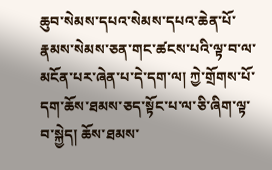ཆུབ་སེམས་དཔའ་སེམས་དཔའ་ཆེན་པོ་རྣམས་སེམས་ཅན་གང་ཚངས་པའི་ལྟ་བ་ལ་མངོན་པར་ཞེན་པ་དེ་དག་ལ། ཀྱེ་གྲོགས་པོ་དག་ཆོས་ཐམས་ཅད་སྟོང་པ་ལ་ཅི་ཞིག་ལྟ་བ་སྐྱེད། ཆོས་ཐམས་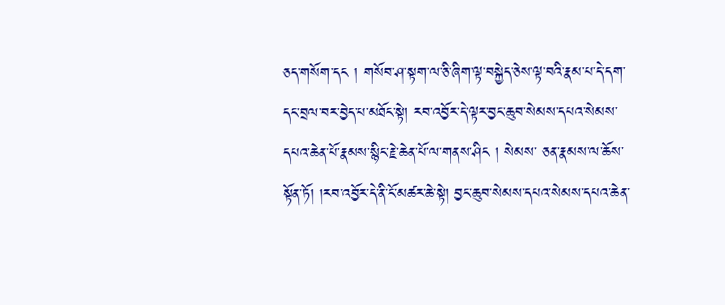ཅད་གསོག་དང ། གསོབ་ཤ་སྟག་ལ་ཅི་ཞིག་ལྟ་བསྐྱེད་ཅེས་ལྟ་བའི་རྣམ་པ་དེ་དག་དང་བྲལ་བར་བྱེད་པ་མཐོང་སྟེ། རབ་འབྱོར་དེ་ལྟར་བྱང་ཆུབ་སེམས་དཔའ་སེམས་དཔའ་ཆེན་པོ་རྣམས་སྙིང་རྗེ་ཆེན་པོ་ལ་གནས་ཤིང ། སེམས་ ཅན་རྣམས་ལ་ཆོས་སྟོན་ཏོ། །རབ་འབྱོར་དེ་ནི་ངོ་མཚར་ཆེ་སྟེ། བྱང་ཆུབ་སེམས་དཔའ་སེམས་དཔའ་ཆེན་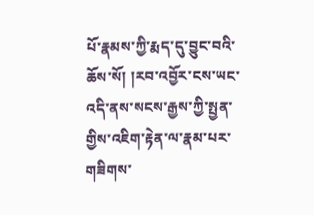པོ་རྣམས་ཀྱི་རྨད་དུ་བྱུང་བའི་ཆོས་སོ། །རབ་འབྱོར་ངས་ཡང་འདི་ནས་སངས་རྒྱས་ཀྱི་སྤྱན་གྱིས་འཇིག་རྟེན་ལ་རྣམ་པར་གཟིགས་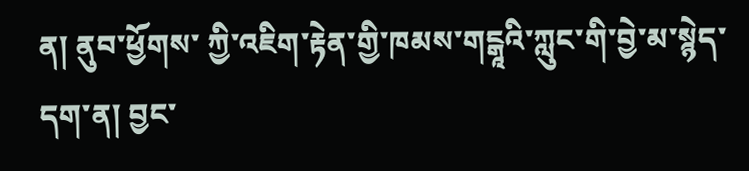ན། ནུབ་ཕྱོགས་ ཀྱི་འཇིག་རྟེན་གྱི་ཁམས་གངྒཱའི་ཀླུང་གི་བྱེ་མ་སྙེད་དག་ན། བྱང་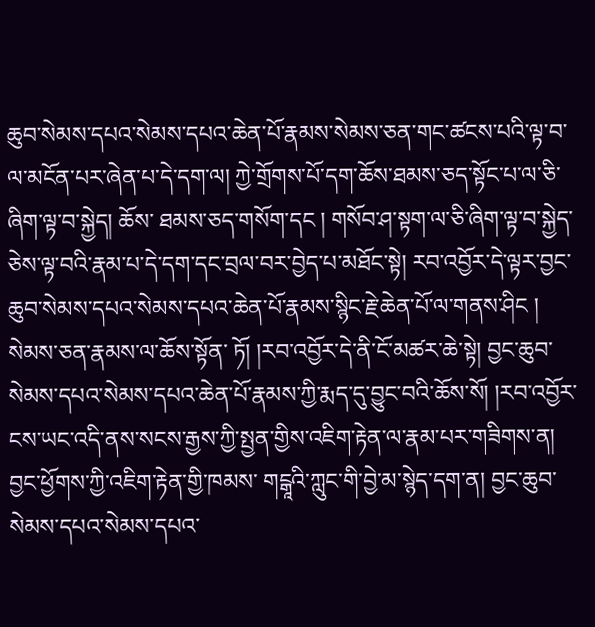ཆུབ་སེམས་དཔའ་སེམས་དཔའ་ཆེན་པོ་རྣམས་སེམས་ཅན་གང་ཚངས་པའི་ལྟ་བ་ལ་མངོན་པར་ཞེན་པ་དེ་དག་ལ། ཀྱེ་གྲོགས་པོ་དག་ཆོས་ཐམས་ཅད་སྟོང་པ་ལ་ཅི་ཞིག་ལྟ་བ་སྐྱེད། ཆོས་ ཐམས་ཅད་གསོག་དང ། གསོབ་ཤ་སྟག་ལ་ཅི་ཞིག་ལྟ་བ་སྐྱེད་ཅེས་ལྟ་བའི་རྣམ་པ་དེ་དག་དང་བྲལ་བར་བྱེད་པ་མཐོང་སྟེ། རབ་འབྱོར་དེ་ལྟར་བྱང་ཆུབ་སེམས་དཔའ་སེམས་དཔའ་ཆེན་པོ་རྣམས་སྙིང་རྗེ་ཆེན་པོ་ལ་གནས་ཤིང ། སེམས་ཅན་རྣམས་ལ་ཆོས་སྟོན་ ཏོ། །རབ་འབྱོར་དེ་ནི་ངོ་མཚར་ཆེ་སྟེ། བྱང་ཆུབ་སེམས་དཔའ་སེམས་དཔའ་ཆེན་པོ་རྣམས་ཀྱི་རྨད་དུ་བྱུང་བའི་ཆོས་སོ། །རབ་འབྱོར་ངས་ཡང་འདི་ནས་སངས་རྒྱས་ཀྱི་སྤྱན་གྱིས་འཇིག་རྟེན་ལ་རྣམ་པར་གཟིགས་ན། བྱང་ཕྱོགས་ཀྱི་འཇིག་རྟེན་གྱི་ཁམས་ གངྒཱའི་ཀླུང་གི་བྱེ་མ་སྙེད་དག་ན། བྱང་ཆུབ་སེམས་དཔའ་སེམས་དཔའ་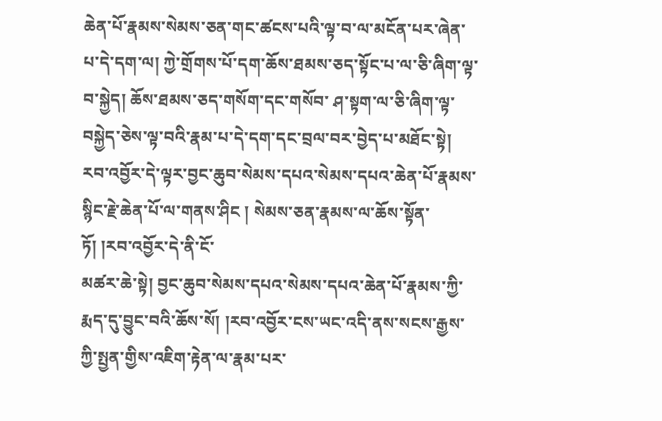ཆེན་པོ་རྣམས་སེམས་ཅན་གང་ཚངས་པའི་ལྟ་བ་ལ་མངོན་པར་ཞེན་པ་དེ་དག་ལ། ཀྱེ་གྲོགས་པོ་དག་ཆོས་ཐམས་ཅད་སྟོང་པ་ལ་ཅི་ཞིག་ལྟ་བ་སྐྱེད། ཆོས་ཐམས་ཅད་གསོག་དང་གསོབ་ ཤ་སྟག་ལ་ཅི་ཞིག་ལྟ་བསྐྱེད་ཅེས་ལྟ་བའི་རྣམ་པ་དེ་དག་དང་བྲལ་བར་བྱེད་པ་མཐོང་སྟེ། རབ་འབྱོར་དེ་ལྟར་བྱང་ཆུབ་སེམས་དཔའ་སེམས་དཔའ་ཆེན་པོ་རྣམས་སྙིང་རྗེ་ཆེན་པོ་ལ་གནས་ཤིང ། སེམས་ཅན་རྣམས་ལ་ཆོས་སྟོན་ཏོ། །རབ་འབྱོར་དེ་ནི་ངོ་
མཚར་ཆེ་སྟེ། བྱང་ཆུབ་སེམས་དཔའ་སེམས་དཔའ་ཆེན་པོ་རྣམས་ཀྱི་རྨད་དུ་བྱུང་བའི་ཆོས་སོ། །རབ་འབྱོར་ངས་ཡང་འདི་ནས་སངས་རྒྱས་ཀྱི་སྤྱན་གྱིས་འཇིག་རྟེན་ལ་རྣམ་པར་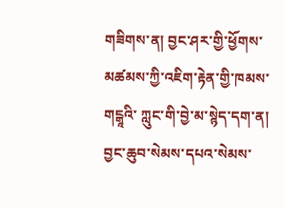གཟིགས་ན། བྱང་ཤར་གྱི་ཕྱོགས་མཚམས་ཀྱི་འཇིག་རྟེན་གྱི་ཁམས་གངྒཱའི་ ཀླུང་གི་བྱེ་མ་སྙེད་དག་ན། བྱང་ཆུབ་སེམས་དཔའ་སེམས་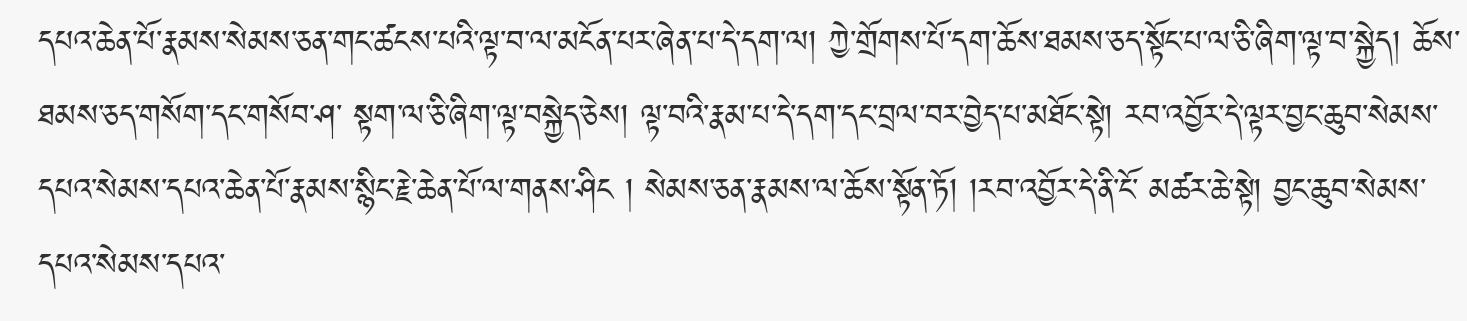དཔའ་ཆེན་པོ་རྣམས་སེམས་ཅན་གང་ཚངས་པའི་ལྟ་བ་ལ་མངོན་པར་ཞེན་པ་དེ་དག་ལ། ཀྱེ་གྲོགས་པོ་དག་ཆོས་ཐམས་ཅད་སྟོང་པ་ལ་ཅི་ཞིག་ལྟ་བ་སྐྱེད། ཆོས་ཐམས་ཅད་གསོག་དང་གསོབ་ཤ་ སྟག་ལ་ཅི་ཞིག་ལྟ་བསྐྱེད་ཅེས། ལྟ་བའི་རྣམ་པ་དེ་དག་དང་བྲལ་བར་བྱེད་པ་མཐོང་སྟེ། རབ་འབྱོར་དེ་ལྟར་བྱང་ཆུབ་སེམས་དཔའ་སེམས་དཔའ་ཆེན་པོ་རྣམས་སྙིང་རྗེ་ཆེན་པོ་ལ་གནས་ཤིང ། སེམས་ཅན་རྣམས་ལ་ཆོས་སྟོན་ཏོ། །རབ་འབྱོར་དེ་ནི་ངོ་ མཚར་ཆེ་སྟེ། བྱང་ཆུབ་སེམས་དཔའ་སེམས་དཔའ་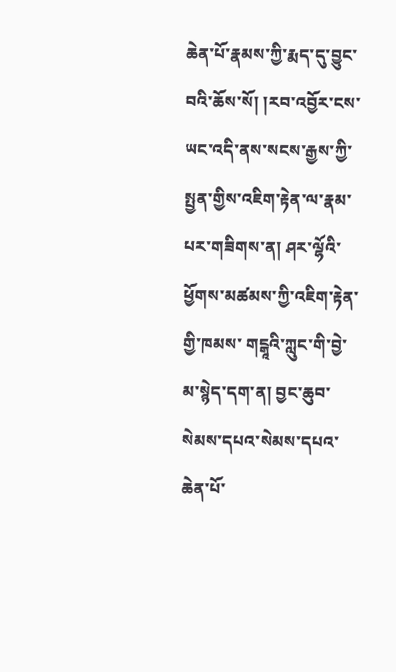ཆེན་པོ་རྣམས་ཀྱི་རྨད་དུ་བྱུང་བའི་ཆོས་སོ། །རབ་འབྱོར་ངས་ཡང་འདི་ནས་སངས་རྒྱས་ཀྱི་སྤྱན་གྱིས་འཇིག་རྟེན་ལ་རྣམ་པར་གཟིགས་ན། ཤར་ལྷོའི་ཕྱོགས་མཚམས་ཀྱི་འཇིག་རྟེན་གྱི་ཁམས་ གངྒཱའི་ཀླུང་གི་བྱེ་མ་སྙེད་དག་ན། བྱང་ཆུབ་སེམས་དཔའ་སེམས་དཔའ་ཆེན་པོ་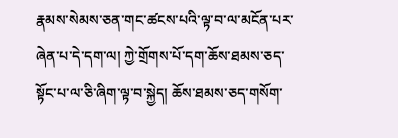རྣམས་སེམས་ཅན་གང་ཚངས་པའི་ལྟ་བ་ལ་མངོན་པར་ཞེན་པ་དེ་དག་ལ། ཀྱེ་གྲོགས་པོ་དག་ཆོས་ཐམས་ཅད་སྟོང་པ་ལ་ཅི་ཞིག་ལྟ་བ་སྐྱེད། ཆོས་ཐམས་ཅད་གསོག་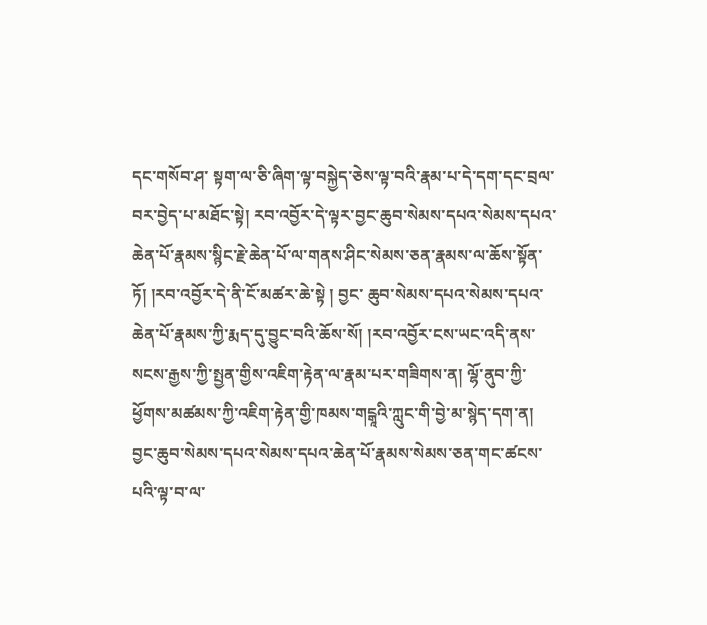དང་གསོབ་ཤ་ སྟག་ལ་ཅི་ཞིག་ལྟ་བསྐྱེད་ཅེས་ལྟ་བའི་རྣམ་པ་དེ་དག་དང་བྲལ་བར་བྱེད་པ་མཐོང་སྟེ། རབ་འབྱོར་དེ་ལྟར་བྱང་ཆུབ་སེམས་དཔའ་སེམས་དཔའ་ཆེན་པོ་རྣམས་སྙིང་རྗེ་ཆེན་པོ་ལ་གནས་ཤིང་སེམས་ཅན་རྣམས་ལ་ཆོས་སྟོན་ཏོ། །རབ་འབྱོར་དེ་ནི་ངོ་མཚར་ཆེ་སྟེ ། བྱང་ ཆུབ་སེམས་དཔའ་སེམས་དཔའ་ཆེན་པོ་རྣམས་ཀྱི་རྨད་དུ་བྱུང་བའི་ཆོས་སོ། །རབ་འབྱོར་ངས་ཡང་འདི་ནས་སངས་རྒྱས་ཀྱི་སྤྱན་གྱིས་འཇིག་རྟེན་ལ་རྣམ་པར་གཟིགས་ན། ལྷོ་ནུབ་ཀྱི་ཕྱོགས་མཚམས་ཀྱི་འཇིག་རྟེན་གྱི་ཁམས་གངྒཱའི་ཀླུང་གི་བྱེ་མ་སྙེད་དག་ན།
བྱང་ཆུབ་སེམས་དཔའ་སེམས་དཔའ་ཆེན་པོ་རྣམས་སེམས་ཅན་གང་ཚངས་པའི་ལྟ་བ་ལ་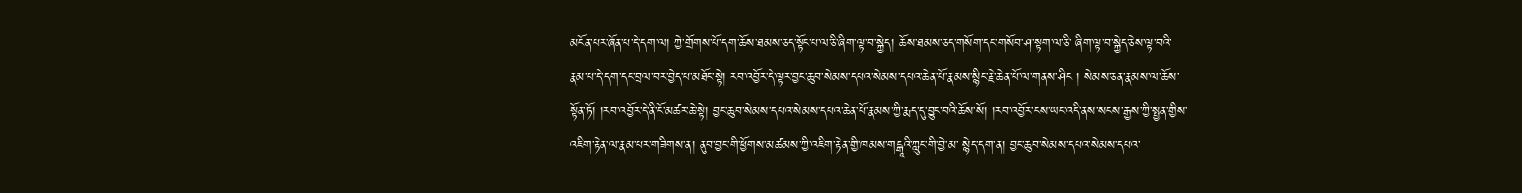མངོན་པར་ཞོན་པ་དེ་དག་ལ། ཀྱེ་གྲོགས་པོ་དག་ཆོས་ཐམས་ཅད་སྟོང་པ་ལ་ཅི་ཞིག་ལྟ་བ་སྐྱེད། ཆོས་ཐམས་ཅད་གསོག་དང་གསོབ་ཤ་སྟག་ལ་ཅི་ ཞིག་ལྟ་བ་སྐྱེད་ཅེས་ལྟ་བའི་རྣམ་པ་དེ་དག་དང་བྲལ་བར་བྱེད་པ་མཐོང་སྟེ། རབ་འབྱོར་དེ་ལྟར་བྱང་ཆུབ་སེམས་དཔའ་སེམས་དཔའ་ཆེན་པོ་རྣམས་སྙིང་རྗེ་ཆེན་པོ་ལ་གནས་ཤིང ། སེམས་ཅན་རྣམས་ལ་ཆོས་སྟོན་ཏོ། །རབ་འབྱོར་དེ་ནི་ངོ་མཚར་ཆེ་སྟེ། བྱང་ཆུབ་སེམས་དཔའ་སེམས་དཔའ་ཆེན་པོ་རྣམས་ཀྱི་རྨད་དུ་བྱུང་བའི་ཆོས་སོ། །རབ་འབྱོར་ངས་ཡང་འདི་ནས་སངས་རྒྱས་ཀྱི་སྤྱན་གྱིས་འཇིག་རྟེན་ལ་རྣམ་པར་གཟིགས་ན། ནུབ་བྱང་གི་ཕྱོགས་མཚམས་ཀྱི་འཇིག་རྟེན་གྱི་ཁམས་གངྒཱའི་ཀླུང་གི་བྱེ་མ་ སྙེད་དག་ན། བྱང་ཆུབ་སེམས་དཔའ་སེམས་དཔའ་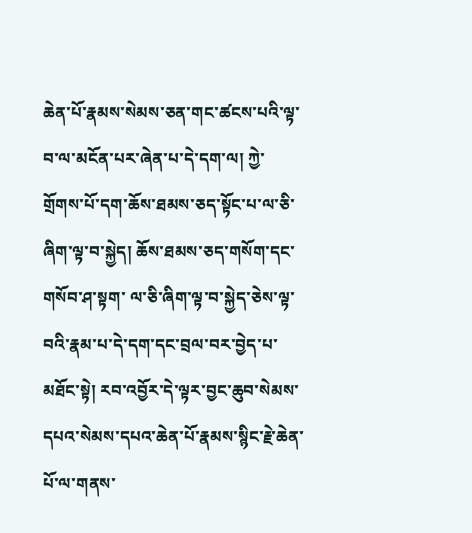ཆེན་པོ་རྣམས་སེམས་ཅན་གང་ཚངས་པའི་ལྟ་བ་ལ་མངོན་པར་ཞེན་པ་དེ་དག་ལ། ཀྱེ་གྲོགས་པོ་དག་ཆོས་ཐམས་ཅད་སྟོང་པ་ལ་ཅི་ཞིག་ལྟ་བ་སྐྱེད། ཆོས་ཐམས་ཅད་གསོག་དང་གསོབ་ཤ་སྟག་ ལ་ཅི་ཞིག་ལྟ་བ་སྐྱེད་ཅེས་ལྟ་བའི་རྣམ་པ་དེ་དག་དང་བྲལ་བར་བྱེད་པ་མཐོང་སྟེ། རབ་འབྱོར་དེ་ལྟར་བྱང་ཆུབ་སེམས་དཔའ་སེམས་དཔའ་ཆེན་པོ་རྣམས་སྙིང་རྗེ་ཆེན་པོ་ལ་གནས་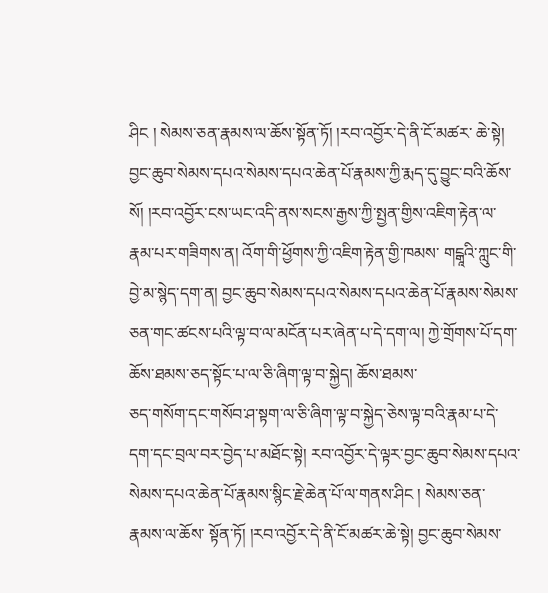ཤིང ། སེམས་ཅན་རྣམས་ལ་ཆོས་སྟོན་ཏོ། །རབ་འབྱོར་དེ་ནི་ངོ་མཚར་ ཆེ་སྟེ། བྱང་ཆུབ་སེམས་དཔའ་སེམས་དཔའ་ཆེན་པོ་རྣམས་ཀྱི་རྨད་དུ་བྱུང་བའི་ཆོས་སོ། །རབ་འབྱོར་ངས་ཡང་འདི་ནས་སངས་རྒྱས་ཀྱི་སྤྱན་གྱིས་འཇིག་རྟེན་ལ་རྣམ་པར་གཟིགས་ན། འོག་གི་ཕྱོགས་ཀྱི་འཇིག་རྟེན་གྱི་ཁམས་ གངྒཱའི་ཀླུང་གི་བྱེ་མ་སྙེད་དག་ན། བྱང་ཆུབ་སེམས་དཔའ་སེམས་དཔའ་ཆེན་པོ་རྣམས་སེམས་ཅན་གང་ཚངས་པའི་ལྟ་བ་ལ་མངོན་པར་ཞེན་པ་དེ་དག་ལ། ཀྱེ་གྲོགས་པོ་དག་ཆོས་ཐམས་ཅད་སྟོང་པ་ལ་ཅི་ཞིག་ལྟ་བ་སྐྱེད། ཆོས་ཐམས་
ཅད་གསོག་དང་གསོབ་ཤ་སྟག་ལ་ཅི་ཞིག་ལྟ་བ་སྐྱེད་ཅེས་ལྟ་བའི་རྣམ་པ་དེ་དག་དང་བྲལ་བར་བྱེད་པ་མཐོང་སྟེ། རབ་འབྱོར་དེ་ལྟར་བྱང་ཆུབ་སེམས་དཔའ་སེམས་དཔའ་ཆེན་པོ་རྣམས་སྙིང་རྗེ་ཆེན་པོ་ལ་གནས་ཤིང ། སེམས་ཅན་རྣམས་ལ་ཆོས་ སྟོན་ཏོ། །རབ་འབྱོར་དེ་ནི་ངོ་མཚར་ཆེ་སྟེ། བྱང་ཆུབ་སེམས་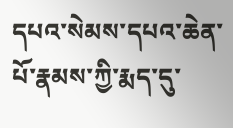དཔའ་སེམས་དཔའ་ཆེན་པོ་རྣམས་ཀྱི་རྨད་དུ་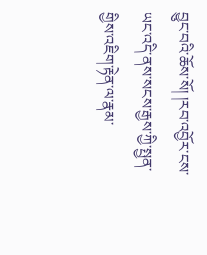བྱུང་བའི་ཆོས་སོ། །རབ་འབྱོར་ངས་ཡང་འདི་ནས་སངས་རྒྱས་ཀྱི་སྤྱན་གྱིས་འཇིག་རྟེན་ལ་རྣམ་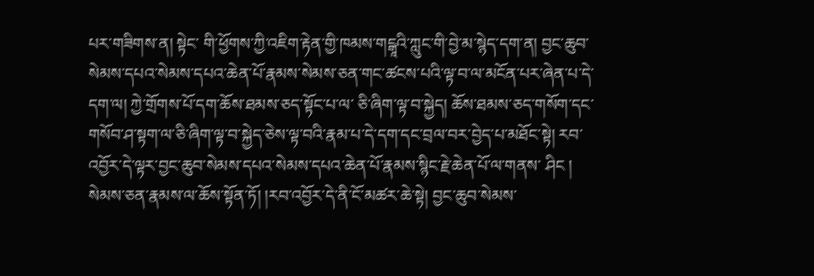པར་གཟིགས་ན། སྟེང་ གི་ཕྱོགས་ཀྱི་འཇིག་རྟེན་གྱི་ཁམས་གངྒཱའི་ཀླུང་གི་བྱེ་མ་སྙེད་དག་ན། བྱང་ཆུབ་སེམས་དཔའ་སེམས་དཔའ་ཆེན་པོ་རྣམས་སེམས་ཅན་གང་ཚངས་པའི་ལྟ་བ་ལ་མངོན་པར་ཞེན་པ་དེ་དག་ལ། ཀྱེ་གྲོགས་པོ་དག་ཆོས་ཐམས་ཅད་སྟོང་པ་ལ་ ཅི་ཞིག་ལྟ་བ་སྐྱེད། ཆོས་ཐམས་ཅད་གསོག་དང་གསོབ་ཤ་སྟག་ལ་ཅི་ཞིག་ལྟ་བ་སྐྱེད་ཅེས་ལྟ་བའི་རྣམ་པ་དེ་དག་དང་བྲལ་བར་བྱེད་པ་མཐོང་སྟེ། རབ་འབྱོར་དེ་ལྟར་བྱང་ཆུབ་སེམས་དཔའ་སེམས་དཔའ་ཆེན་པོ་རྣམས་སྙིང་རྗེ་ཆེན་པོ་ལ་གནས་ ཤིང ། སེམས་ཅན་རྣམས་ལ་ཆོས་སྟོན་ཏོ། །རབ་འབྱོར་དེ་ནི་ངོ་མཚར་ཆེ་སྟེ། བྱང་ཆུབ་སེམས་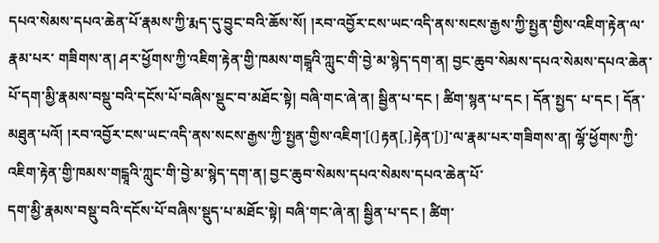དཔའ་སེམས་དཔའ་ཆེན་པོ་རྣམས་ཀྱི་རྨད་དུ་བྱུང་བའི་ཆོས་སོ། །རབ་འབྱོར་ངས་ཡང་འདི་ནས་སངས་རྒྱས་ཀྱི་སྤྱན་གྱིས་འཇིག་རྟེན་ལ་རྣམ་པར་ གཟིགས་ན། ཤར་ཕྱོགས་ཀྱི་འཇིག་རྟེན་གྱི་ཁམས་གངྒཱའི་ཀླུང་གི་བྱེ་མ་སྙེད་དག་ན། བྱང་ཆུབ་སེམས་དཔའ་སེམས་དཔའ་ཆེན་པོ་དག་མྱི་རྣམས་བསྡུ་བའི་དངོས་པོ་བཞིས་སྡུང་བ་མཐོང་སྟེ། བཞི་གང་ཞེ་ན། སྦྱིན་པ་དང ། ཚིག་སྙན་པ་དང ། དོན་སྤྱད་ པ་དང ། དོན་མཐུན་པའོ། །རབ་འབྱོར་ངས་ཡང་འདི་ནས་སངས་རྒྱས་ཀྱི་སྤྱན་གྱིས་འཇིག་[(]རྟན[,]རྟེན་[)]་ལ་རྣམ་པར་གཟིགས་ན། ལྷོ་ཕྱོགས་ཀྱི་འཇིག་རྟེན་གྱི་ཁམས་གངྒཱའི་ཀླུང་གི་བྱེ་མ་སྙེད་དག་ན། བྱང་ཆུབ་སེམས་དཔའ་སེམས་དཔའ་ཆེན་པོ་
དག་མྱི་རྣམས་བསྡུ་བའི་དངོས་པོ་བཞིས་སྡུད་པ་མཐོང་སྟེ། བཞི་གང་ཞེ་ན། སྦྱིན་པ་དང ། ཚིག་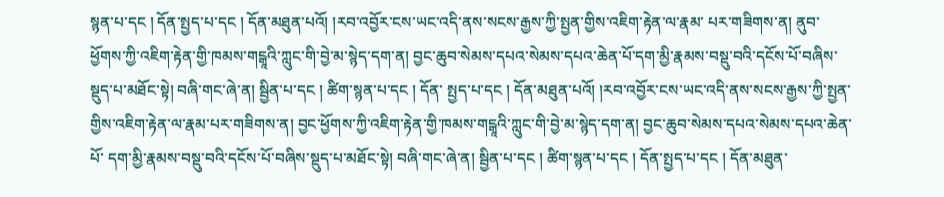སྙན་པ་དང ། དོན་སྤྱད་པ་དང ། དོན་མཐུན་པའོ། །རབ་འབྱོར་ངས་ཡང་འདི་ནས་སངས་རྒྱས་ཀྱི་སྤྱན་གྱིས་འཇིག་རྟེན་ལ་རྣམ་ པར་གཟིགས་ན། ནུབ་ཕྱོགས་ཀྱི་འཇིག་རྟེན་གྱི་ཁམས་གངྒཱའི་ཀླུང་གི་བྱེ་མ་སྙེད་དག་ན། བྱང་ཆུབ་སེམས་དཔའ་སེམས་དཔའ་ཆེན་པོ་དག་མྱི་རྣམས་བསྡུ་བའི་དངོས་པོ་བཞིས་སྡུད་པ་མཐོང་སྟེ། བཞི་གང་ཞེ་ན། སྦྱིན་པ་དང ། ཚིག་སྙན་པ་དང ། དོན་ སྤྱད་པ་དང ། དོན་མཐུན་པའོ། །རབ་འབྱོར་ངས་ཡང་འདི་ནས་སངས་རྒྱས་ཀྱི་སྤྱན་གྱིས་འཇིག་རྟེན་ལ་རྣམ་པར་གཟིགས་ན། བྱང་ཕྱོགས་ཀྱི་འཇིག་རྟེན་གྱི་ཁམས་གངྒཱའི་ཀླུང་གི་བྱེ་མ་སྙེད་དག་ན། བྱང་ཆུབ་སེམས་དཔའ་སེམས་དཔའ་ཆེན་པོ་ དག་མྱི་རྣམས་བསྡུ་བའི་དངོས་པོ་བཞིས་སྡུད་པ་མཐོང་སྟེ། བཞི་གང་ཞེ་ན། སྦྱིན་པ་དང ། ཚིག་སྙན་པ་དང ། དོན་སྤྱད་པ་དང ། དོན་མཐུན་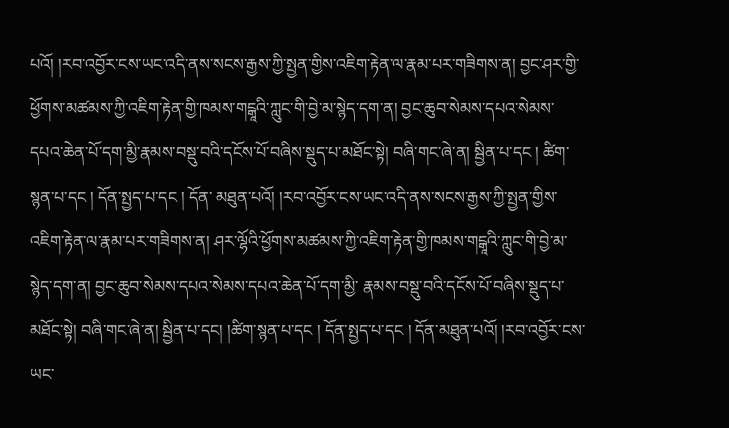པའོ། །རབ་འབྱོར་ངས་ཡང་འདི་ནས་སངས་རྒྱས་ཀྱི་སྤྱན་གྱིས་འཇིག་རྟེན་ལ་རྣམ་པར་གཟིགས་ན། བྱང་ཤར་གྱི་ ཕྱོགས་མཚམས་ཀྱི་འཇིག་རྟེན་གྱི་ཁམས་གངྒཱའི་ཀླུང་གི་བྱེ་མ་སྙེད་དག་ན། བྱང་ཆུབ་སེམས་དཔའ་སེམས་དཔའ་ཆེན་པོ་དག་མྱི་རྣམས་བསྡུ་བའི་དངོས་པོ་བཞིས་སྡུད་པ་མཐོང་སྟེ། བཞི་གང་ཞེ་ན། སྦྱིན་པ་དང ། ཚིག་སྙན་པ་དང ། དོན་སྤྱད་པ་དང ། དོན་ མཐུན་པའོ། །རབ་འབྱོར་ངས་ཡང་འདི་ནས་སངས་རྒྱས་ཀྱི་སྤྱན་གྱིས་འཇིག་རྟེན་ལ་རྣམ་པར་གཟིགས་ན། ཤར་ལྷོའི་ཕྱོགས་མཚམས་ཀྱི་འཇིག་རྟེན་གྱི་ཁམས་གངྒཱའི་ཀླུང་གི་བྱེ་མ་སྙེད་དག་ན། བྱང་ཆུབ་སེམས་དཔའ་སེམས་དཔའ་ཆེན་པོ་དག་མྱི་ རྣམས་བསྡུ་བའི་དངོས་པོ་བཞིས་སྡུད་པ་མཐོང་སྟེ། བཞི་གང་ཞེ་ན། སྦྱིན་པ་དང། །ཚིག་སྙན་པ་དང ། དོན་སྤྱད་པ་དང ། དོན་མཐུན་པའོ། །རབ་འབྱོར་ངས་ཡང་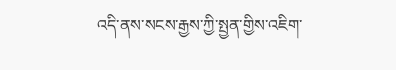འདི་ནས་སངས་རྒྱས་ཀྱི་སྤྱན་གྱིས་འཇིག་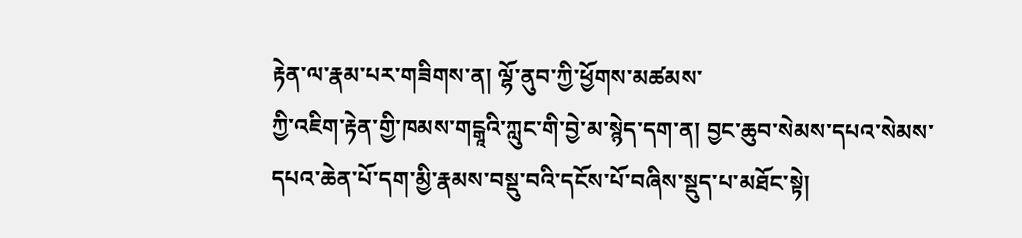རྟེན་ལ་རྣམ་པར་གཟིགས་ན། ལྷོ་ནུབ་ཀྱི་ཕྱོགས་མཚམས་
ཀྱི་འཇིག་རྟེན་གྱི་ཁམས་གངྒཱའི་ཀླུང་གི་བྱེ་མ་སྙེད་དག་ན། བྱང་ཆུབ་སེམས་དཔའ་སེམས་དཔའ་ཆེན་པོ་དག་མྱི་རྣམས་བསྡུ་བའི་དངོས་པོ་བཞིས་སྡུད་པ་མཐོང་སྟེ།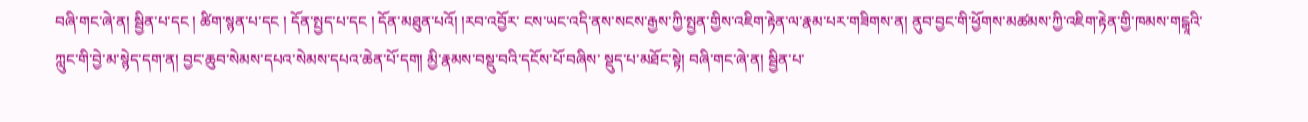བཞི་གང་ཞེ་ན། སྦྱིན་པ་དང ། ཚིག་སྙན་པ་དང ། དོན་སྤྱད་པ་དང ། དོན་མཐུན་པའོ། །རབ་འབྱོར་ ངས་ཡང་འདི་ནས་སངས་རྒྱས་ཀྱི་སྤྱན་གྱིས་འཇིག་རྟེན་ལ་རྣམ་པར་གཟིགས་ན། ནུབ་བྱང་གི་ཕྱོགས་མཚམས་ཀྱི་འཇིག་རྟེན་གྱི་ཁམས་གངྒཱའི་ཀླུང་གི་བྱེ་མ་སྙེད་དག་ན། བྱང་ཆུབ་སེམས་དཔའ་སེམས་དཔའ་ཆེན་པོ་དག། མྱི་རྣམས་བསྡུ་བའི་དངོས་པོ་བཞིས་ སྡུད་པ་མཐོང་སྟེ། བཞི་གང་ཞེ་ན། སྦྱིན་པ་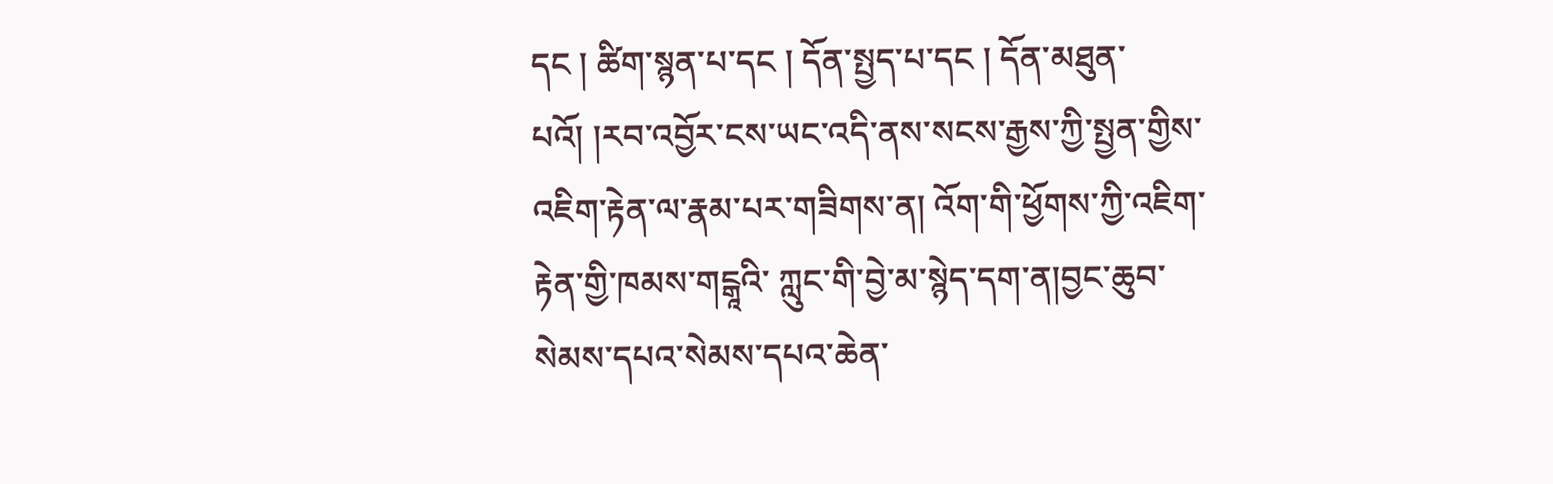དང ། ཚིག་སྙན་པ་དང ། དོན་སྤྱད་པ་དང ། དོན་མཐུན་པའོ། །རབ་འབྱོར་ངས་ཡང་འདི་ནས་སངས་རྒྱས་ཀྱི་སྤྱན་གྱིས་འཇིག་རྟེན་ལ་རྣམ་པར་གཟིགས་ན། འོག་གི་ཕྱོགས་ཀྱི་འཇིག་རྟེན་གྱི་ཁམས་གངྒཱའི་ ཀླུང་གི་བྱེ་མ་སྙེད་དག་ན།བྱང་ཆུབ་སེམས་དཔའ་སེམས་དཔའ་ཆེན་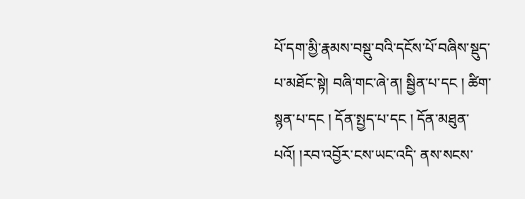པོ་དག་མྱི་རྣམས་བསྡུ་བའི་དངོས་པོ་བཞིས་སྡུད་པ་མཐོང་སྟེ། བཞི་གང་ཞེ་ན། སྦྱིན་པ་དང ། ཚིག་སྙན་པ་དང ། དོན་སྤྱད་པ་དང ། དོན་མཐུན་པའོ། །རབ་འབྱོར་ངས་ཡང་འདི་ ནས་སངས་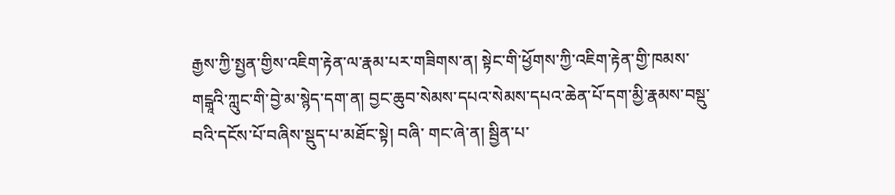རྒྱས་ཀྱི་སྤྱན་གྱིས་འཇིག་རྟེན་ལ་རྣམ་པར་གཟིགས་ན། སྟེང་གི་ཕྱོགས་ཀྱི་འཇིག་རྟེན་གྱི་ཁམས་གངྒཱའི་ཀླུང་གི་བྱེ་མ་སྙེད་དག་ན། བྱང་ཆུབ་སེམས་དཔའ་སེམས་དཔའ་ཆེན་པོ་དག་མྱི་རྣམས་བསྡུ་བའི་དངོས་པོ་བཞིས་སྡུད་པ་མཐོང་སྟེ། བཞི་ གང་ཞེ་ན། སྦྱིན་པ་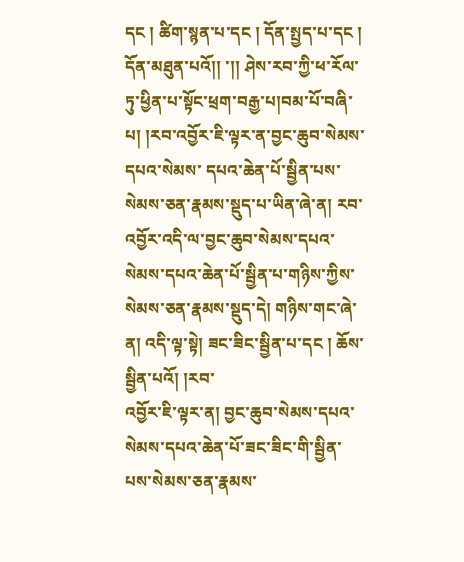དང ། ཚིག་སྙན་པ་དང ། དོན་སྤྱད་པ་དང ། དོན་མཐུན་པའོ།། ་།། ཤེས་རབ་ཀྱི་ཕ་རོལ་ཏུ་ཕྱིན་པ་སྟོང་ཕྲག་བརྒྱ་པ།བམ་པོ་བཞི་པ། །རབ་འབྱོར་ཇི་ལྟར་ན་བྱང་ཆུབ་སེམས་དཔའ་སེམས་ དཔའ་ཆེན་པོ་སྦྱིན་པས་སེམས་ཅན་རྣམས་སྡུད་པ་ཡིན་ཞེ་ན། རབ་འབྱོར་འདི་ལ་བྱང་ཆུབ་སེམས་དཔའ་སེམས་དཔའ་ཆེན་པོ་སྦྱིན་པ་གཉིས་ཀྱིས་སེམས་ཅན་རྣམས་སྡུད་དེ། གཉིས་གང་ཞེ་ན། འདི་ལྟ་སྟེ། ཟང་ཟིང་སྦྱིན་པ་དང ། ཆོས་སྦྱིན་པའོ། །རབ་
འབྱོར་ཇི་ལྟར་ན། བྱང་ཆུབ་སེམས་དཔའ་སེམས་དཔའ་ཆེན་པོ་ཟང་ཟིང་གི་སྦྱིན་པས་སེམས་ཅན་རྣམས་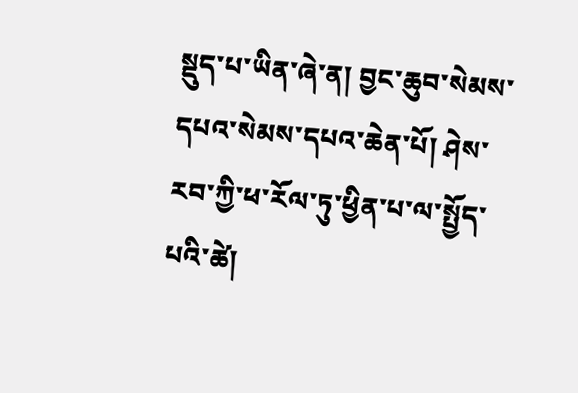སྡུད་པ་ཡིན་ཞེ་ན། བྱང་ཆུབ་སེམས་དཔའ་སེམས་དཔའ་ཆེན་པོ། ཤེས་རབ་ཀྱི་ཕ་རོལ་ཏུ་ཕྱིན་པ་ལ་སྤྱོད་པའི་ཚེ།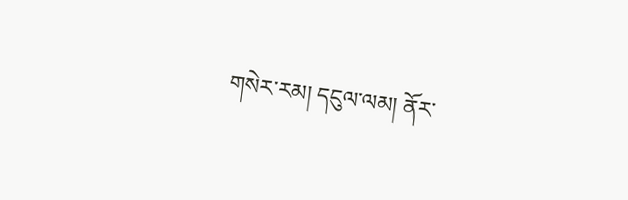གསེར་རམ། དངུལ་ལམ། ནོར་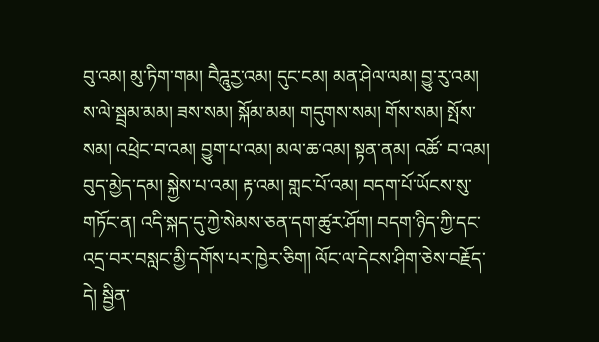བུ་འམ། མུ་ཏིག་གམ། བཻཌཱུརྱ་འམ། དུང་ངམ། མན་ཤེལ་ལམ། བྱུ་རུ་འམ། ས་ལེ་སྦྲམ་མམ། ཟས་སམ། སྐོམ་མམ། གདུགས་སམ། གོས་སམ། སྤོས་སམ། འཕྲེང་བ་འམ། བྱུག་པ་འམ། མལ་ཆ་འམ། སྟན་ནམ། འཚོ་ བ་འམ། བུད་མྱེད་དམ། སྐྱེས་པ་འམ། རྟ་འམ། གླང་པོ་འམ། བདག་པོ་ཡོངས་སུ་གཏོང་ན། འདི་སྐད་དུ་ཀྱེ་སེམས་ཅན་དག་ཚུར་ཤོག། བདག་ཉིད་ཀྱི་དང་འདྲ་བར་བསླང་མྱི་དགོས་པར་ཁྱེར་ཅིག། ལོང་ལ་དེངས་ཤིག་ཅེས་བརྗོད་དེ། སྦྱིན་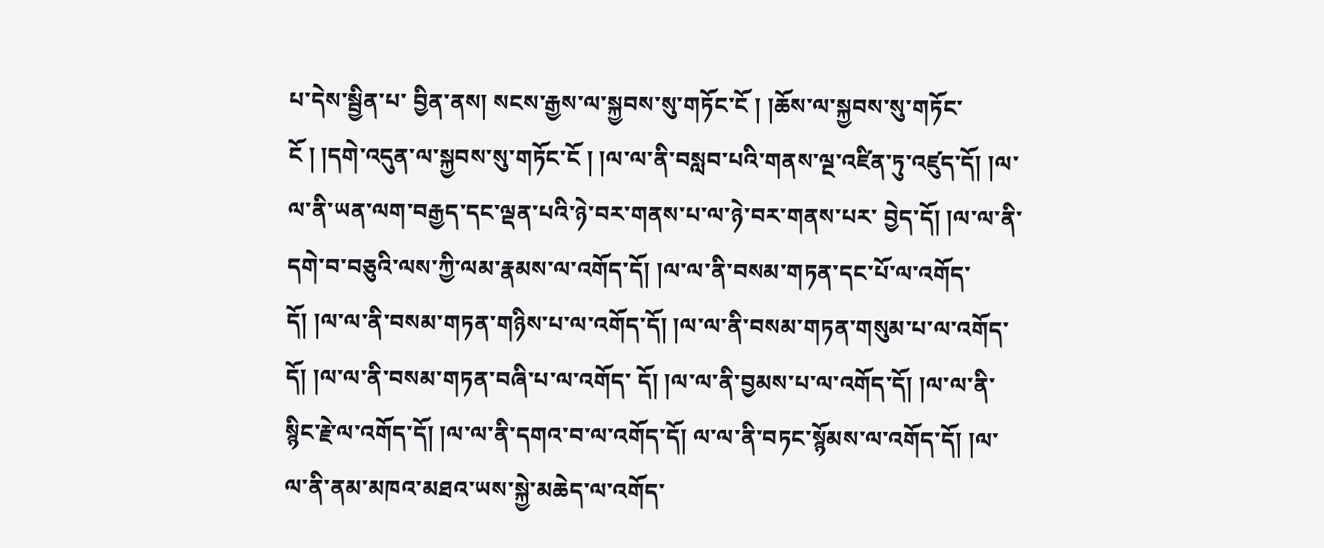པ་དེས་སྦྱིན་པ་ བྱིན་ནས། སངས་རྒྱས་ལ་སྐྱབས་སུ་གཏོང་ངོ ། །ཆོས་ལ་སྐྱབས་སུ་གཏོང་ངོ ། །དགེ་འདུན་ལ་སྐྱབས་སུ་གཏོང་ངོ ། །ལ་ལ་ནི་བསླབ་པའི་གནས་ལྔ་འཛིན་ཏུ་འཛུད་དོ། །ལ་ལ་ནི་ཡན་ལག་བརྒྱད་དང་ལྡན་པའི་ཉེ་བར་གནས་པ་ལ་ཉེ་བར་གནས་པར་ བྱེད་དོ། །ལ་ལ་ནི་དགེ་བ་བཅུའི་ལས་ཀྱི་ལམ་རྣམས་ལ་འགོད་དོ། །ལ་ལ་ནི་བསམ་གཏན་དང་པོ་ལ་འགོད་དོ། །ལ་ལ་ནི་བསམ་གཏན་གཉིས་པ་ལ་འགོད་དོ། །ལ་ལ་ནི་བསམ་གཏན་གསུམ་པ་ལ་འགོད་དོ། །ལ་ལ་ནི་བསམ་གཏན་བཞི་པ་ལ་འགོད་ དོ། །ལ་ལ་ནི་བྱམས་པ་ལ་འགོད་དོ། །ལ་ལ་ནི་སྙིང་རྗེ་ལ་འགོད་དོ། །ལ་ལ་ནི་དགའ་བ་ལ་འགོད་དོ། ལ་ལ་ནི་བཏང་སྙོམས་ལ་འགོད་དོ། །ལ་ལ་ནི་ནམ་མཁའ་མཐའ་ཡས་སྐྱེ་མཆེད་ལ་འགོད་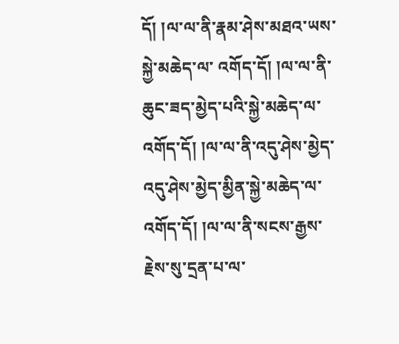དོ། །ལ་ལ་ནི་རྣམ་ཤེས་མཐའ་ཡས་སྐྱེ་མཆེད་ལ་ འགོད་དོ། །ལ་ལ་ནི་ཆུང་ཟད་མྱེད་པའི་སྐྱེ་མཆེད་ལ་འགོད་དོ། །ལ་ལ་ནི་འདུ་ཤེས་མྱེད་འདུ་ཤེས་མྱེད་མྱིན་སྐྱེ་མཆེད་ལ་འགོད་དོ། །ལ་ལ་ནི་སངས་རྒྱས་རྗེས་སུ་དྲན་པ་ལ་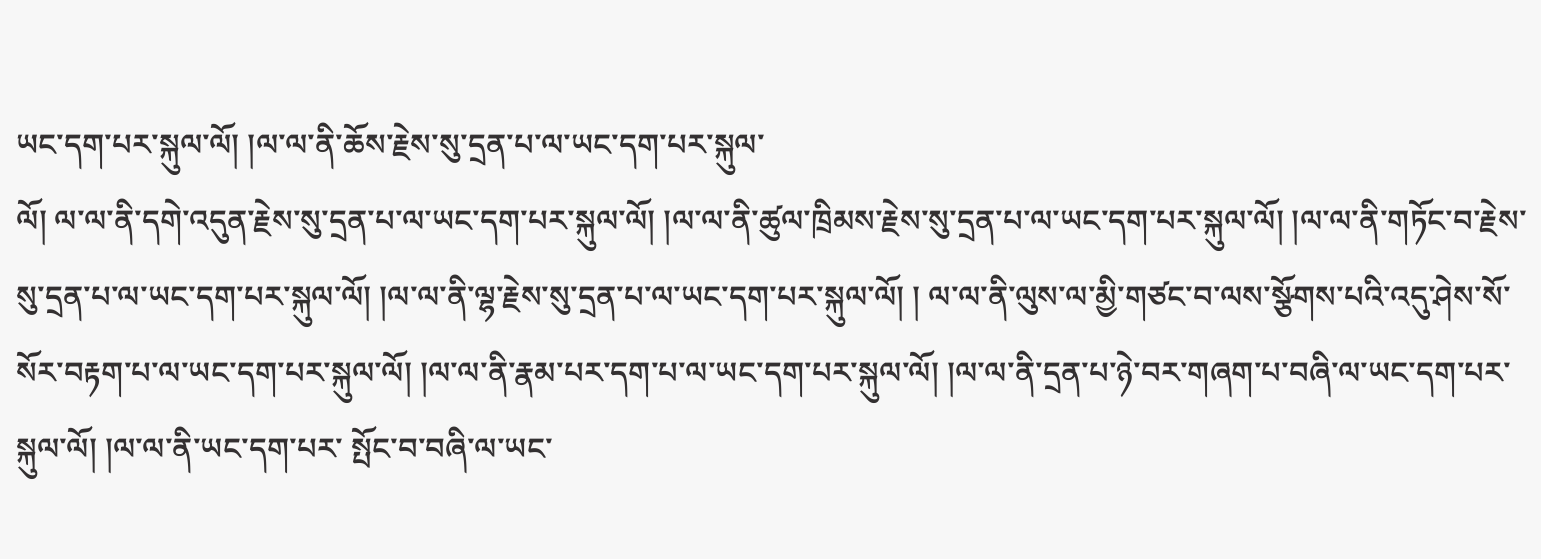ཡང་དག་པར་སྐུལ་ལོ། །ལ་ལ་ནི་ཆོས་རྗེས་སུ་དྲན་པ་ལ་ཡང་དག་པར་སྐུལ་
ལོ། ལ་ལ་ནི་དགེ་འདུན་རྗེས་སུ་དྲན་པ་ལ་ཡང་དག་པར་སྐུལ་ལོ། །ལ་ལ་ནི་ཚུལ་ཁྲིམས་རྗེས་སུ་དྲན་པ་ལ་ཡང་དག་པར་སྐུལ་ལོ། །ལ་ལ་ནི་གཏོང་བ་རྗེས་སུ་དྲན་པ་ལ་ཡང་དག་པར་སྐུལ་ལོ། །ལ་ལ་ནི་ལྷ་རྗེས་སུ་དྲན་པ་ལ་ཡང་དག་པར་སྐུལ་ལོ། ། ལ་ལ་ནི་ལུས་ལ་མྱི་གཙང་བ་ལས་སྩོགས་པའི་འདུ་ཤེས་སོ་སོར་བརྟག་པ་ལ་ཡང་དག་པར་སྐུལ་ལོ། །ལ་ལ་ནི་རྣམ་པར་དག་པ་ལ་ཡང་དག་པར་སྐུལ་ལོ། །ལ་ལ་ནི་དྲན་པ་ཉེ་བར་གཞག་པ་བཞི་ལ་ཡང་དག་པར་སྐུལ་ལོ། །ལ་ལ་ནི་ཡང་དག་པར་ སྤོང་བ་བཞི་ལ་ཡང་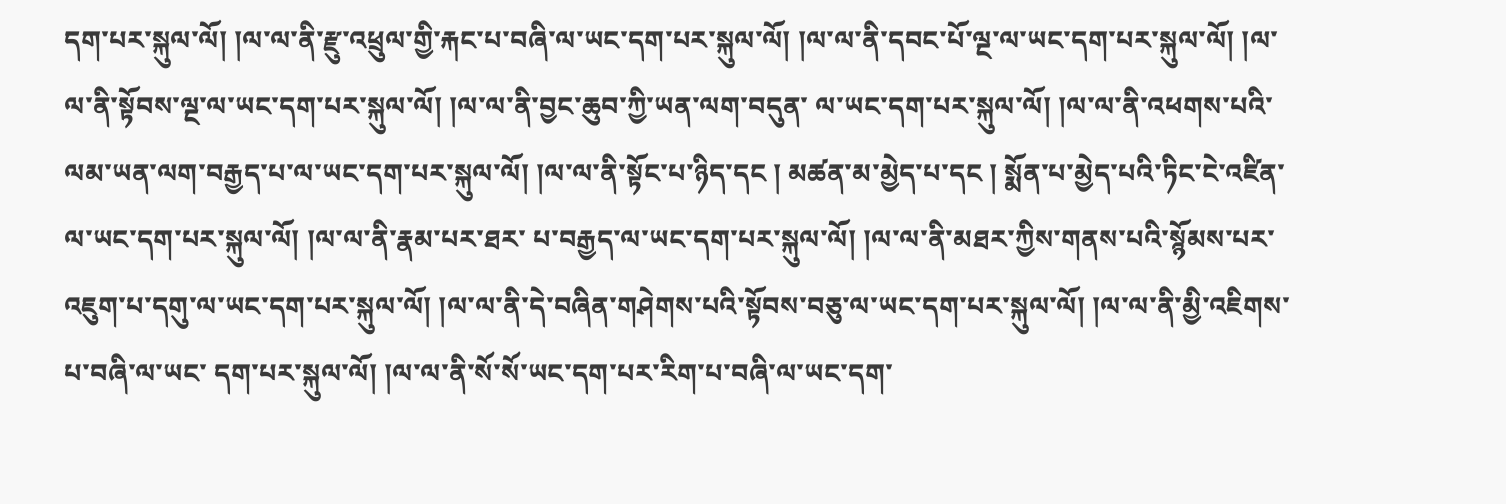དག་པར་སྐུལ་ལོ། །ལ་ལ་ནི་རྫུ་འཕྲུལ་གྱི་རྐང་པ་བཞི་ལ་ཡང་དག་པར་སྐུལ་ལོ། །ལ་ལ་ནི་དབང་པོ་ལྔ་ལ་ཡང་དག་པར་སྐུལ་ལོ། །ལ་ལ་ནི་སྟོབས་ལྔ་ལ་ཡང་དག་པར་སྐུལ་ལོ། །ལ་ལ་ནི་བྱང་ཆུབ་ཀྱི་ཡན་ལག་བདུན་ ལ་ཡང་དག་པར་སྐུལ་ལོ། །ལ་ལ་ནི་འཕགས་པའི་ལམ་ཡན་ལག་བརྒྱད་པ་ལ་ཡང་དག་པར་སྐུལ་ལོ། །ལ་ལ་ནི་སྟོང་པ་ཉིད་དང ། མཚན་མ་མྱེད་པ་དང ། སྨོན་པ་མྱེད་པའི་ཏིང་ངེ་འཛིན་ལ་ཡང་དག་པར་སྐུལ་ལོ། །ལ་ལ་ནི་རྣམ་པར་ཐར་ པ་བརྒྱད་ལ་ཡང་དག་པར་སྐུལ་ལོ། །ལ་ལ་ནི་མཐར་ཀྱིས་གནས་པའི་སྙོམས་པར་འཇུག་པ་དགུ་ལ་ཡང་དག་པར་སྐུལ་ལོ། །ལ་ལ་ནི་དེ་བཞིན་གཤེགས་པའི་སྟོབས་བཅུ་ལ་ཡང་དག་པར་སྐུལ་ལོ། །ལ་ལ་ནི་མྱི་འཇིགས་པ་བཞི་ལ་ཡང་ དག་པར་སྐུལ་ལོ། །ལ་ལ་ནི་སོ་སོ་ཡང་དག་པར་རིག་པ་བཞི་ལ་ཡང་དག་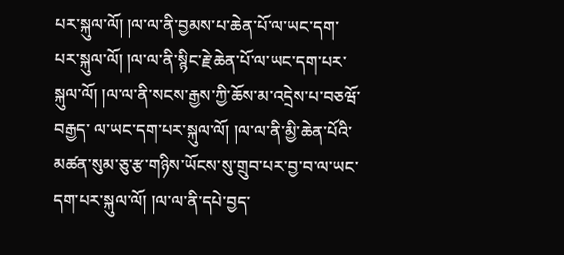པར་སྐུལ་ལོ། །ལ་ལ་ནི་བྱམས་པ་ཆེན་པོ་ལ་ཡང་དག་པར་སྐུལ་ལོ། །ལ་ལ་ནི་སྙིང་རྗེ་ཆེན་པོ་ལ་ཡང་དག་པར་སྐུལ་ལོ། །ལ་ལ་ནི་སངས་རྒྱས་ཀྱི་ཆོས་མ་འདྲེས་པ་བཅཝོ་བརྒྱད་ ལ་ཡང་དག་པར་སྐུལ་ལོ། །ལ་ལ་ནི་མྱི་ཆེན་པོའི་མཚན་སུམ་ཅུ་རྩ་གཉིས་ཡོངས་སུ་གྲུབ་པར་བྱ་བ་ལ་ཡང་དག་པར་སྐུལ་ལོ། །ལ་ལ་ནི་དཔེ་བྱད་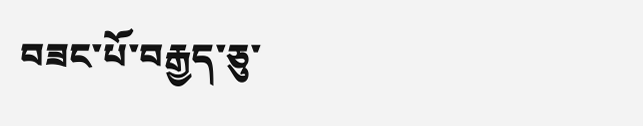བཟང་པོ་བརྒྱད་ཅུ་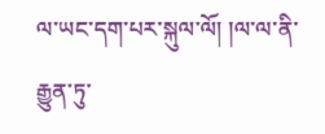ལ་ཡང་དག་པར་སྐུལ་ལོ། །ལ་ལ་ནི་རྒྱུན་ཏུ་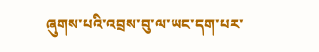ཞུགས་པའི་འབྲས་བུ་ལ་ཡང་དག་པར་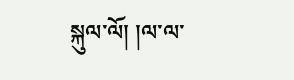སྐུལ་ལོ། །ལ་ལ་